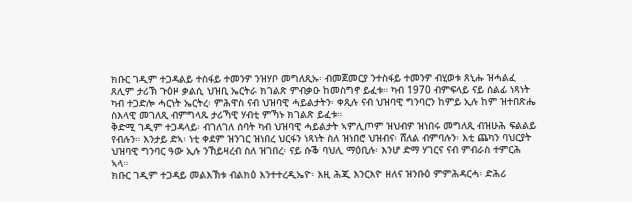ክቡር ገዲም ተጋዳልይ ተስፋይ ተመንዎ ንዝሃቦ መግለጺኡ፡ ብመጀመርያ ንተስፋይ ተመንዎ ብሂወቱ ጸኒሑ ዝሓልፈ ጸሊም ታሪኽ ጉዕዞ ቃልሲ ህዝቢ ኤርትራ ክገልጽ ምብቃዑ ከመስግኖ ይፈቱ። ካብ 1970 ብምፍላይ ናይ ሰልፊ ነጻነት ካብ ተጋድሎ ሓርነት ኤርትረ፡ ምሕዋስ ናብ ህዝባዊ ሓይልታትን፡ ቀጺሉ ናብ ህዝባዊ ግንባርን ከምይ ኢሉ ከም ዝተበጽሔ ስእላዊ መገለጺ ብምግላጹ ታሪኻዊ ሃብቲ ምኻኑ ክገልጽ ይፈቱ።
ቅድሚ ገዲም ተጋዳላይ፡ ብገለገለ ሰባት ካብ ህዝባዊ ሓይልታት ኣምሊጦም ዝህብዎ ዝነበሩ መግለጺ ብዝሁሕ ፍልልይ የብሉን። እንታይ ድኣ፡ ነቲ ቀደም ዝንገር ዝነበረ ህርፋን ነጻነት ስለ ዝነበሮ ህዝብና፡ ሸለል ብምባሉን፡ እቲ ጨካን ባህርያት ህዝባዊ ግንባር ዓው ኢሉ ንኸይዛረብ ስለ ዝገበረ፡ ናይ ሱቕ ባህሊ ማዕቢሉ፡ እንሆ ድማ ሃገርና ናብ ምብራስ ተምርሕ ኣላ።
ክቡር ገዲም ተጋዳይ መልእኽቱ ብልክዕ እንተተረዲኤዮ፡ እዚ ሕጂ እንርእዮ ዘለና ዝንቡዕ ምምሕዳርሓ፡ ድሕሪ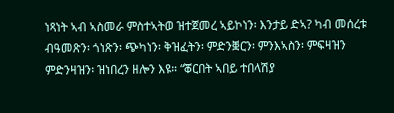ነጻነት ኣብ ኣስመራ ምስተኣትወ ዝተጀመረ ኣይኮነን፡ እንታይ ድኣ? ካብ መሰረቱ ብዓመጽን፡ ጎነጽን፡ ጭካነን፡ ቅዝፈትን፡ ምድንቛርን፡ ምንእኣስን፡ ምፍዛዝን ምድንዛዝን፡ ዝነበረን ዘሎን እዩ። “ቖርበት ኣበይ ተበላሽያ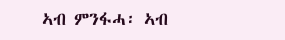ኣብ ምንፋሓ፡ ኣብ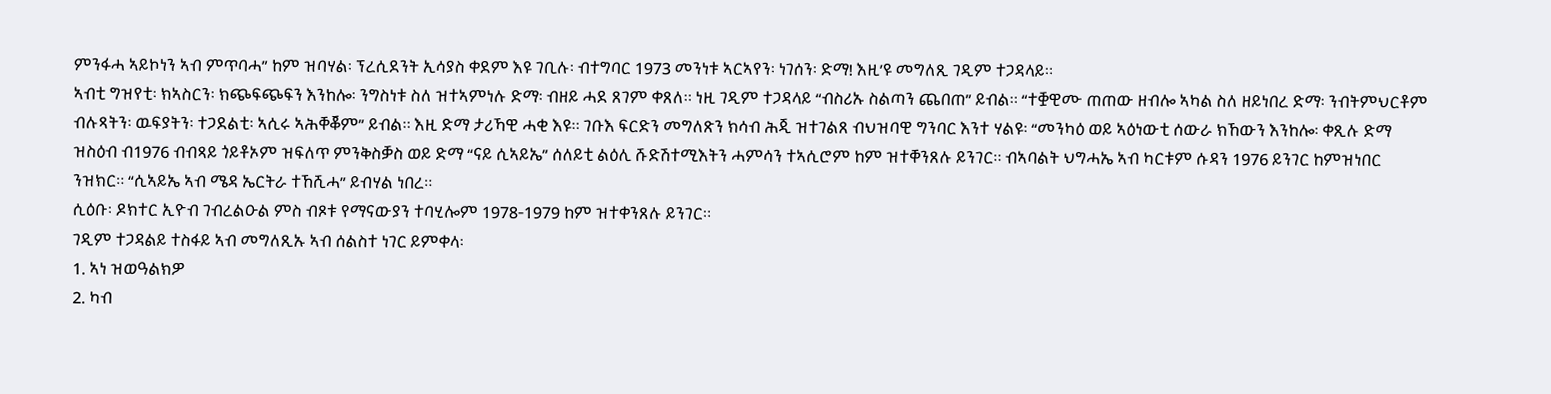ምንፋሓ ኣይኮነን ኣብ ምጥባሓ” ከም ዝባሃል፡ ፕረሲደንት ኢሳያስ ቀደም እዩ ገቢሉ፡ ብተግባር 1973 መንነቱ ኣርኣየን፡ ነገሰን፡ ድማ! እዚ’ዩ መግለጺ ገዲም ተጋዳላይ።
ኣብቲ ግዝየቲ፡ ክኣስርን፡ ክጭፍጭፍን እንከሎ፡ ንግስነቱ ስለ ዝተኣምነሉ ድማ፡ ብዘይ ሓደ ጸገም ቀጸለ። ነዚ ገዲም ተጋዳላይ “ብስሪኡ ስልጣን ጨበጠ” ይብል። “ተቛዊሙ ጠጠው ዘብሎ ኣካል ስለ ዘይነበረ ድማ፡ ንብትምህርቶም ብሉጻትን፡ ዉፍያትን፡ ተጋደልቲ፡ ኣሲሩ ኣሕቐቖም” ይብል። እዚ ድማ ታሪኻዊ ሓቂ እዩ። ገቡእ ፍርድን መግለጽን ክሳብ ሕጂ ዝተገልጸ ብህዝባዊ ግንባር እንተ ሃልዩ፡ “መንካዕ ወይ ኣዕነውቲ ሰውራ ክኸውን እንከሎ፡ ቀጺሉ ድማ ዝስዕብ ብ1976 ብብጻይ ጎይቶኦም ዝፍለጥ ምንቅስቓስ ወይ ድማ “ናይ ሲኣይኤ” ሰለይቲ ልዕሊ ሹድሽተሚእትን ሓምሳን ተኣሲሮም ከም ዝተቐንጸሉ ይንገር። ብኣባልት ህግሓኤ ኣብ ካርቱም ሱዳን 1976 ይንገር ከምዝነበር ንዝክር። “ሲኣይኤ ኣብ ሜዳ ኤርትራ ተኸሺሓ” ይብሃል ነበረ።
ሲዕቡ፡ ዶክተር ኢዮብ ገብረልዑል ምስ ብጾቱ የማናውያን ተባሂሎም 1978-1979 ከም ዝተቀንጸሉ ይንገር።
ገዲም ተጋዳልይ ተስፋይ ኣብ መግለጺኡ ኣብ ሰልስተ ነገር ይምቀላ፡
1. ኣነ ዝወዓልክዎ
2. ካብ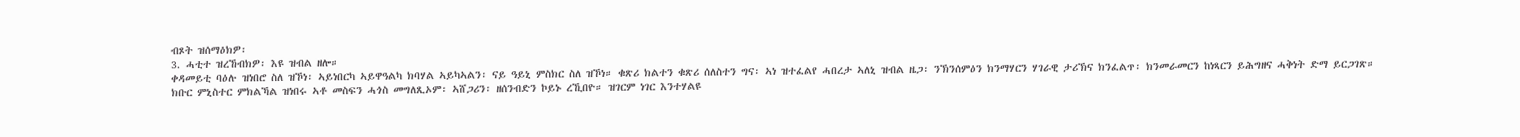ብጾት ዝሰማዕክዎ፡
3. ሓቲተ ዝረኸብክዎ፡ እዩ ዝብል ዘሎ።
ቀዳመይቲ ባዕሉ ዝነበሮ ስለ ዝኾነ፡ ኣይነበርካ ኣይዋዓልካ ክባሃል ኣይካኣልን፡ ናይ ዓይኒ ምስክር ስለ ዝኾነ። ቁጽሪ ክልተን ቁጽሪ ሰለስተን ግና፡ ኣነ ዝተፈልየ ሓበረታ ኣለኒ ዝብል ዜጋ፡ ንኽንሰምዕን ክንማሃርን ሃገራዊ ታሪኽና ክንፈልጥ፡ ክንመራመርን ከነጻርን ይሕግዘና ሓቅነት ድማ ይርጋገጽ።
ክቡር ምኒስተር ምክልኻል ዝነበሩ ኣቶ መስፍን ሓጎስ መግለጺኦም፡ ኣሸጋሪን፡ ዘሰንብድን ኮይኑ ረኺበዮ። ዝገርም ነገር እንተሃልዩ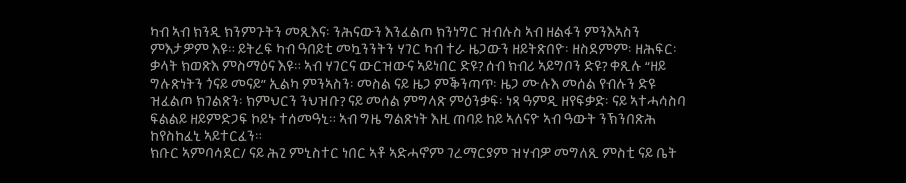ካብ ኣብ ክንዲ ክንምጉትን መጺእና፡ ንሕናውን እንፈልጦ ክንነግር ዝብሉስ ኣብ ዘልፋን ምንእኣስን ምእታዎም እዩ። ይትረፍ ካብ ዓበይቲ መኳንንትን ሃገር ካብ ተራ ዜጋውን ዘይትጽበዮ፡ ዘስደምም፡ ዘሕፍር፡ ቃላት ክወጽእ ምስማዕና እዩ። ኣብ ሃገርና ውርዝውና ኣይነበር ድዩ? ሰብ ክብሪ ኣይግቦን ድዩ? ቀጺሉ “ዘይ ግሉጽነትን ጎናይ መናይ” ኢልካ ምንኣስን፡ መስል ናይ ዜጋ ምቕንጣጥ፡ ዜጋ ሙሉእ መሰል የብሉን ድዩ ዝፈልጦ ክገልጽን፡ ክምህርን ንህዝቡ? ናይ መሰል ምግላጽ ምዕንቃፍ፡ ነጻ ዓምዲ ዘየፍቃድ፡ ናይ ኣተሓሳስባ ፍልልይ ዘይምድጋፍ ኮይኑ ተሰመዓኒ። ኣብ ግዜ ግልጽነት እዚ ጠባይ ከይ ኣለናዮ ኣብ ዓውት ንኽንበጽሕ ከየስከፈኒ ኣይተርፈን።
ክቡር ኣምባሳደር/ ናይ ሕጊ ምኒስተር ነበር ኣቶ ኣድሓኖም ገረማርያም ዝሃብዎ መግለጺ ምስቲ ናይ ቤት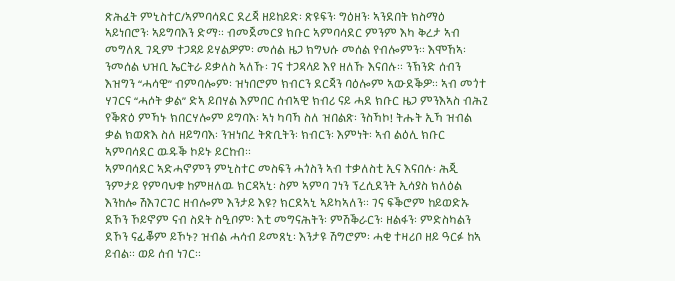ጽሕፈት ምኒስተር/ኣምባሳደር ደረጃ ዘይከይድ፡ ጽዩፍን፡ ግዕዘን፡ ኣንደበት ክስማዕ ኣይነበሮን፡ ኣይግባእን ድማ። ብመጀመርያ ክቡር ኣምባሳደር ምንም እካ ቅረታ ኣብ መግለጺ ገዲም ተጋዳይ ይሃልዎም፡ መሰል ዜጋ ክግህሱ መሰል የብሎምን። እሞኸኣ፡ ንመሰል ህዝቢ ኤርትራ ይቃለስ ኣለኹ፡ ገና ተጋዳላይ እየ ዘለኹ እናበሉ። ንኽንድ ሰብን እዝግን “ሓሳዊ” ብምባሎም፡ ዝነበሮም ክብርን ደርጃን ባዕሎም ኣውደቕዎ። ኣብ መጎተ ሃገርና “ሓሶት ቃል” ድኣ ይበሃል እምበር ሰብኣዊ ክብሪ ናይ ሓደ ክቡር ዜጋ ምንእኣስ ብሕጊ የቕጽዕ ምኻኑ ክበርሃሎም ይግባእ፡ ኣነ ካባኻ ስለ ዝበልጽ፡ ንስኻኮ! ትሑት ኢኻ ዝብል ቃል ክወጽእ ስለ ዘይግባእ፡ ንዝነበረ ትጽቢትን፡ ክብርን፡ እምነት፡ ኣብ ልዕሊ ክቡር ኣምባሳደር ዉዱቕ ኮይኑ ይርከብ።
ኣምባሳደር ኣድሓኖምን ምኒስተር መስፍን ሓጎስን ኣብ ተቃለስቲ ኢና እናበሉ፡ ሕጂ ንምታይ የምባህቁ ከምዘለዉ ክርዳኣኒ፡ ስም ኣምባ ገነን ፕረሲደንት ኢሳያስ ክለዕል እንከሎ ሽእገርገር ዘብሎም እንታይ እዩ? ክርደኣኒ ኣይካኣለን። ገና ፍቕሮም ከይወድኡ ደኾን ኾይኖም ናብ ስደት ስዒቦም፡ እቲ መግናሕትን፡ ምሽቕራርን፡ ዘልፋን፡ ምድስካልን ደኾን ናፊቖም ይኾኑ? ዝብል ሓሳብ ይመጸኒ፡ እንታዩ ሽግሮም፡ ሓቂ ተዛሪቦ ዘይ ዓርፉ ከኣ ይብል። ወይ ሰብ ነገር።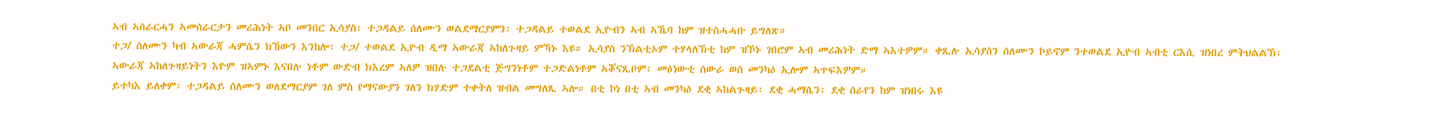ኣብ ኣሰራርሓን ኣመሰራርታን መሪሕነት ኣቦ መንበር ኢሳያስ፡ ተጋዳልይ ሰለሙን ወልደማርያምን፡ ተጋዳልይ ተወልደ ኢዮብን ኣብ ኣኼባ ከም ዝተስሓሓቡ ይግለጽ።
ተጋ/ ሰለሙን ካብ ኣውራጃ ሓምሴን ክኸውን እንከሎ፡ ተጋ/ ተወልደ ኢዮብ ዲማ ኣውራጃ ኣከለጉዛይ ምኻኑ እዩ። ኢሳያስ ንኽልቲኦም ተሃላለኽቲ ከም ዝኾኑ ገበሮም ኣብ መሪሕነት ድማ ኣእተዎም። ቀጺሉ ኢሳያስን ሰለሙን ኮይኖም ንተወልደ ኢዮብ ኣብቲ ርእሲ ዝነበረ ምትህልልኽ፡ ኣውራጃ ኣከለጉዛይነትን እዮም ዝኣምኑ እናበሉ ነቶም ውድብ ክእረም ኣለዎ ዝበሉ ተጋደልቲ ጅግንነቶም ተጋድልነቶም ኣቖናጺቦም፡ መዕነውቲ ሰውራ ወስ መንካዕ ኢሎም ኣጥፍእዎም።
ይተካእ ይለቀም፡ ተጋዳልይ ሰለሙን ወለደማርያም ገለ ምስ የማናውያን ገለን ክሃድም ተቀትለ ዝብል መግለጺ ኣሎ። በቲ ኮነ በቲ ኣብ መንካዕ ደቂ ኣከልጉዛይ፡ ደቂ ሓማሴን፡ ደቂ ሰራየን ከም ዝነበሩ እዩ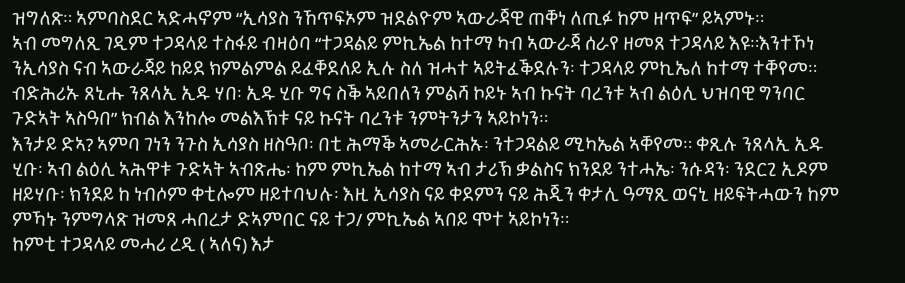ዝግለጽ። ኣምባስደር ኣድሓኖም “ኢሳያስ ንኸጥፍኦም ዝደልዮም ኣውራጃዊ ጠቐነ ለጢፉ ከም ዘጥፍ” ይኣምኑ።
ኣብ መግለጺ ገዲም ተጋዳላይ ተስፋይ ብዛዕባ “ተጋዳልይ ምኪኤል ከተማ ካብ ኣውራጃ ሰራየ ዘመጸ ተጋዳላይ እዩ።እንተኾነ ንኢሳያስ ናብ ኣውራጃይ ከይደ ክምልምል ይፈቐደለይ ኢሉ ስለ ዝሓተ ኣይትፈቕደሉን፡ ተጋዳላይ ምኪኤለ ከተማ ተቐየመ። ብድሕሪኡ ጸኒሑ ንጸላኢ ኢዱ ሃበ፡ ኢዱ ሂቡ ግና ስቕ ኣይበለን ምልሻ ኮይኑ ኣብ ኩናት ባረንቱ ኣብ ልዕሊ ህዝባዊ ግንባር ጉድኣት ኣስዓበ” ክብል እንከሎ መልእኽቱ ናይ ኩናት ባረንቱ ንምትንታን ኣይኮነን።
እንታይ ድኣ? ኣምባ ገነን ንጉስ ኢሳያስ ዘስዓቦ፡ በቲ ሕማቕ ኣመራርሕኡ፡ ንተጋዳልይ ሚካኤል ኣቐየመ። ቀጺሉ ንጸላኢ ኢዱ ሂቡ፡ ኣብ ልዕሊ ኣሕዋቱ ጉድኣት ኣብጽሔ፡ ከም ምኪኤል ከተማ ኣብ ታሪኽ ቃልስና ክንደይ ንተሓኤ፡ ንሱዳን፡ ንደርጊ ኢዶም ዘይሃቡ፡ ክንደይ ከ ነብሶም ቀቲሎም ዘይተባህሉ፡ እዚ ኢሳያስ ናይ ቀደምን ናይ ሕጂን ቀታሊ ዓማጺ ወናኒ ዘይፍትሓውን ከም ምኻኑ ንምግላጽ ዝመጸ ሓበረታ ድኣምበር ናይ ተጋ/ ምኪኤል ኣበይ ሞተ ኣይኮነን።
ከምቲ ተጋዳላይ መሓሪ ረዲ ( ኣለና) እታ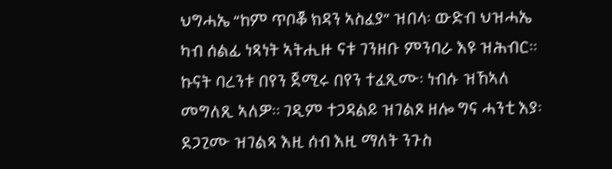ህግሓኤ “ከም ጥቦቖ ክዳን ኣስፈያ” ዝበላ፡ ውድብ ህዝሓኤ ካብ ሰልፊ ነጻነት ኣትሒዙ ናቱ ገንዘቡ ምንባራ እዩ ዝሕብር።
ኩናት ባረንቱ በየን ጀሚሩ በየን ተፈጺሙ፡ ነብሱ ዝኸኣለ መግለጺ ኣለዎ። ገዲም ተጋዳልይ ዝገልጾ ዘሎ ግና ሓንቲ እያ፡ ደጋጊሙ ዝገልጻ እዚ ሰብ እዚ ማለት ንጉስ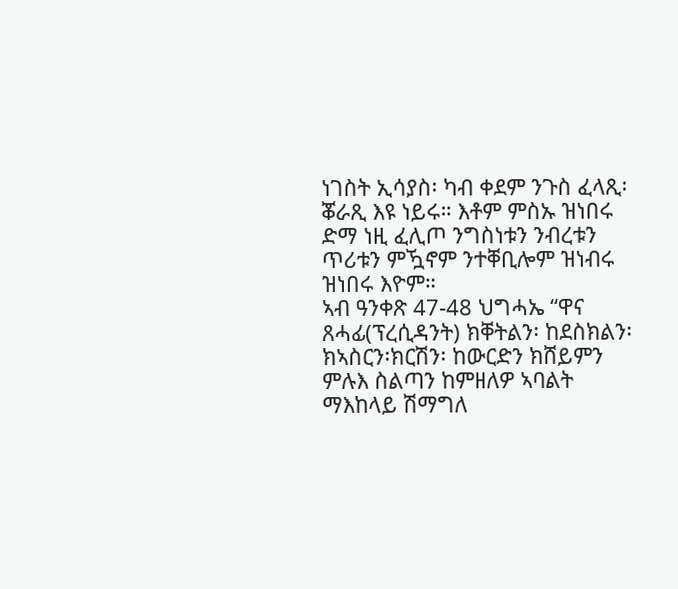ነገስት ኢሳያስ፡ ካብ ቀደም ንጉስ ፈላጺ፡ ቖራጺ እዩ ነይሩ። እቶም ምስኡ ዝነበሩ ድማ ነዚ ፈሊጦ ንግስነቱን ንብረቱን ጥሪቱን ምዃኖም ንተቐቢሎም ዝነብሩ ዝነበሩ እዮም።
ኣብ ዓንቀጽ 47-48 ህግሓኤ “ዋና ጸሓፊ(ፕረሲዳንት) ክቐትልን፡ ከደስክልን፡ ክኣስርን፡ክርሽን፡ ከውርድን ክሸይምን ምሉእ ስልጣን ከምዘለዎ ኣባልት ማእከላይ ሽማግለ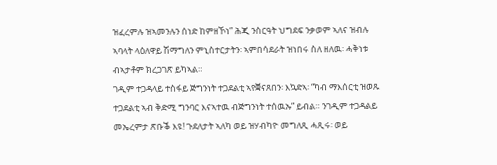ዝፈረምሉ ዝኣመንሉን ሰነድ ከምዘኾነ” ሕጂ ንስርዓት ህግደፍ ንቃወም ኣለና ዝብሉ ኣባላት ላዕለዋይ ሽማግለን ምኒስተርታትን፡ ኣምበሳደራት ዝነበሩ ስለ ዘለዉ፡ ሓቅነቱ ብኣታቶም ክረጋገጽ ይካኣል።
ገዲም ተጋዳላይ ተስፋይ ጅግንነት ተጋደልቲ ኣየቛናጸበን፡ እኳድኣ፡ “ካብ ማእሰርቲ ዝወጹ ተጋደልቲ ኣብ ቅድሚ ግንባር እናኣተዉ ብጅግንነት ተሰዉኡ” ይብል። ንገዲም ተጋዳልይ መኤረምታ ጽቡቕ እዩ! ጉደለታት ኣለካ ወይ ዝሃብካዮ መግለጺ ሓጺሩ፡ ወይ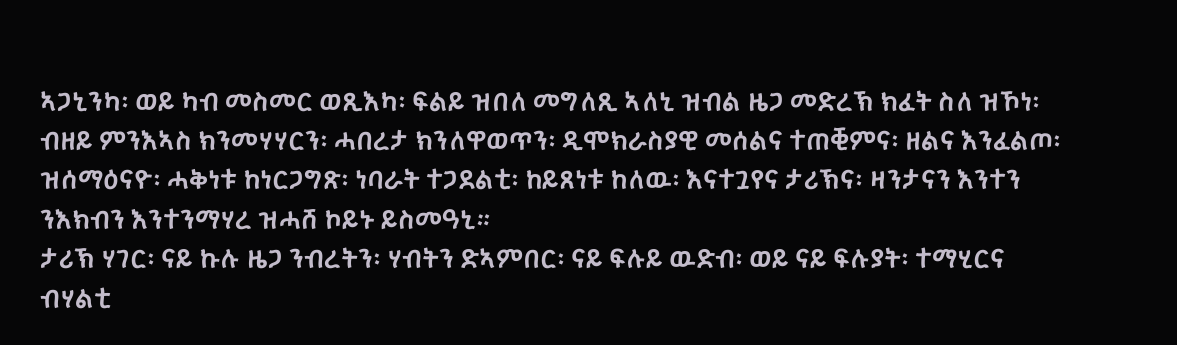ኣጋኒንካ፡ ወይ ካብ መስመር ወጺእካ፡ ፍልይ ዝበለ መግለጺ ኣለኒ ዝብል ዜጋ መድረኽ ክፈት ስለ ዝኾነ፡ ብዘይ ምንእኣስ ክንመሃሃርን፡ ሓበረታ ክንለዋወጥን፡ ዲሞክራስያዊ መሰልና ተጠቒምና፡ ዘልና እንፈልጦ፡ ዝሰማዕናዮ፡ ሓቅነቱ ከነርጋግጽ፡ ነባራት ተጋደልቲ፡ ከይጸነቱ ከለዉ፡ እናተጓየና ታሪኽና፡ ዛንታናን እንተን ንእክብን እንተንማሃረ ዝሓሸ ኮይኑ ይስመዓኒ።
ታሪኽ ሃገር፡ ናይ ኩሉ ዜጋ ንብረትን፡ ሃብትን ድኣምበር፡ ናይ ፍሉይ ዉድብ፡ ወይ ናይ ፍሉያት፡ ተማሂርና ብሃልቲ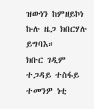ዝውነን ከምዘይኮነ ኩሉ ዜጋ ክበርሃሉ ይግባእ።
ክቡር ገዲም ተጋዳይ ተስፋይ ተመንዎ ነቲ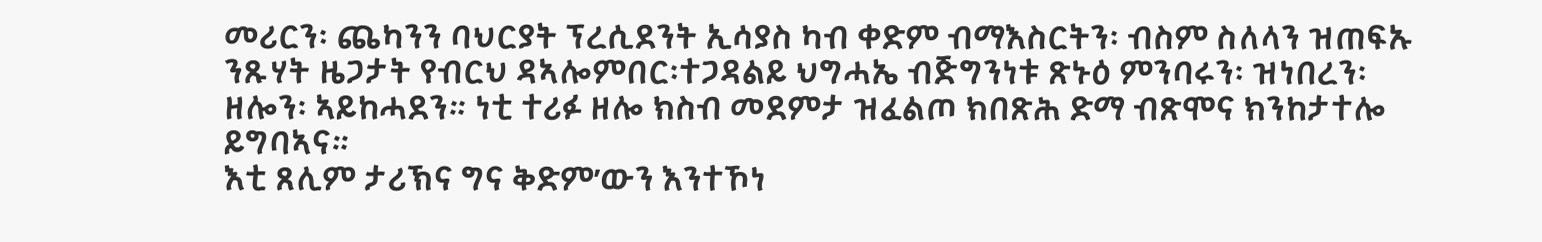መሪርን፡ ጨካንን ባህርያት ፕረሲደንት ኢሳያስ ካብ ቀድም ብማእስርትን፡ ብስም ስለላን ዝጠፍኡ ንጹሃት ዜጋታት የብርህ ዳኣሎምበር፡ተጋዳልይ ህግሓኤ ብጅግንነቱ ጽኑዕ ምንባሩን፡ ዝነበረን፡ ዘሎን፡ ኣይከሓደን። ነቲ ተሪፉ ዘሎ ክስብ መደምታ ዝፈልጦ ክበጽሕ ድማ ብጽሞና ክንከታተሎ ይግባኣና።
እቲ ጸሊም ታሪኽና ግና ቅድም’ውን እንተኾነ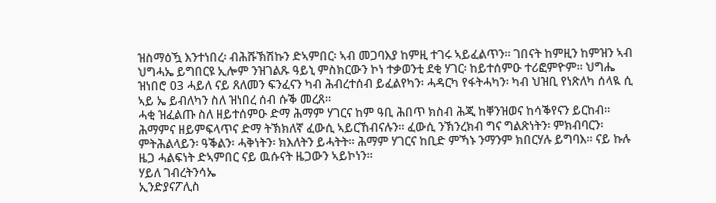ዝስማዕዃ እንተነበረ፡ ብሕሹኽሽኩን ድኣምበር፡ ኣብ መጋባእያ ከምዚ ተገሩ ኣይፈልጥን። ገበናት ከምዚን ከምዝን ኣብ ህግሓኤ ይግበርዩ ኢሎም ንዝገልጹ ዓይኒ ምስክርውን ኮነ ተቃወንቲ ደቂ ሃገር፡ ከይተሰምዑ ተሪፎምዮም። ህግሔ ዝነበሮ 03 ሓይለ ናይ ጸለመን ፍንፈናን ካብ ሕብረተሰብ ይፈልየካን፡ ሓዳርካ የፋትሓካን፡ ካብ ህዝቢ የነጽለካ ሰላዪ ሲ ኣይ ኤ ይብለካን ስለ ዝነበረ ሰብ ሱቕ መረጸ።
ሓቂ ዝፈልጡ ስለ ዘይተሰምዑ ድማ ሕማም ሃገርና ከም ዓቢ ሕበጥ ክስብ ሕጂ ከቐንዝወና ከሳቕየናን ይርከብ። ሕማምና ዘይምፍላጥና ድማ ትኽክለኛ ፈውሲ ኣይርኸብናሉን። ፈውሲ ንኽንረክብ ግና ግልጽነትን፡ ምክብባርን፡ ምትሕልላይን፡ ዓቕልን፡ ሓቅነትን፡ ክእለትን ይሓትት። ሕማም ሃገርና ከቢድ ምኻኑ ንማንም ክበርሃሉ ይግባእ። ናይ ኩሉ ዜጋ ሓልፍነት ድኣምበር ናይ ዉሱናት ዜጋውን ኣይኮነን።
ሃይለ ገብረትንሳኤ
ኢንድያናፖሊስ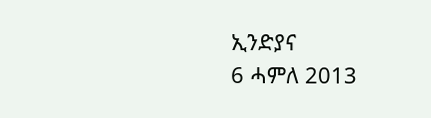ኢንድያና
6 ሓምለ 2013